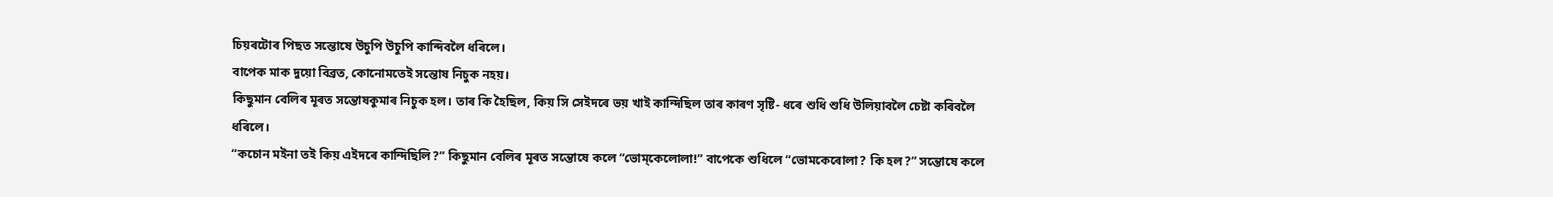চিয়ৰটোৰ পিছত সন্তোষে উচুপি উচুপি কান্দিবলৈ ধৰিলে।
বাপেক মাক দুয়ো বিব্ৰত, কোনোমতেই সন্তোষ নিচুক নহয়।
কিছুমান বেলিৰ মূৰত সন্তোষকুমাৰ নিচুক হল। তাৰ কি হৈছিল, কিয় সি সেইদৰে ভয় খাই কান্দিছিল তাৰ কাৰণ সৃষ্টি- ধৰে শুধি শুধি উলিয়াবলৈ চেষ্টা কৰিবলৈ ধৰিলে।
“কচোন মইনা তই কিয় এইদৰে কান্দিছিলি?” কিছুমান বেলিৰ মূৰত সন্তোষে কলে “ভোম্কেলোলা!” বাপেকে শুধিলে “ভোমকেৰোলা? কি হল?” সন্তোষে কলে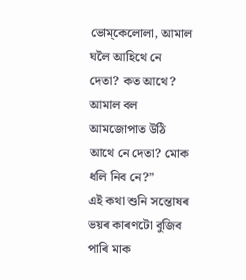ভোম্কেলোলা, আমাল ঘলৈ আহিথে নে দেতা? কত আথে? আমাল বল আমজোপাত উঠি আথে নে দেতা? মোক ধলি নিব নে?”
এই কথা শুনি সন্তোষৰ ভয়ৰ কাৰণটো বুজিব পাৰি মাক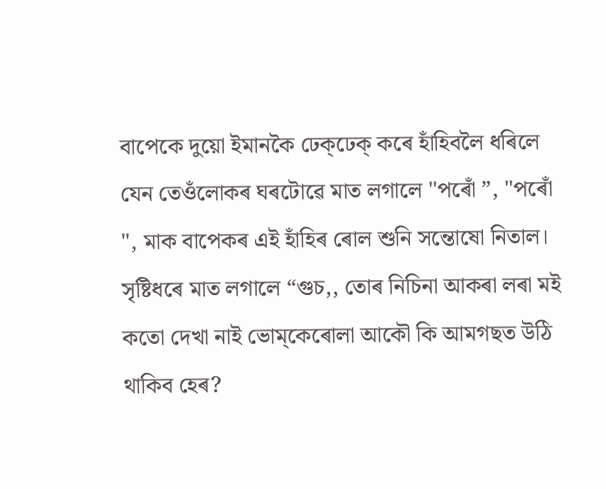বাপেকে দুয়ো ইমানকৈ ঢেক্ঢেক্ কৰে হাঁহিবলৈ ধৰিলে যেন তেওঁলোকৰ ঘৰটোৱে মাত লগালে "পৰোঁ ”, "পৰোঁ ", মাক বাপেকৰ এই হাঁহিৰ ৰোল শুনি সন্তোষো নিতাল। সৃষ্টিধৰে মাত লগালে “গুচ,, তোৰ নিচিনা আকৰা লৰা মই কতো দেখা নাই ভোম্কেৰোলা আকৌ কি আমগছত উঠি থাকিব হেৰ?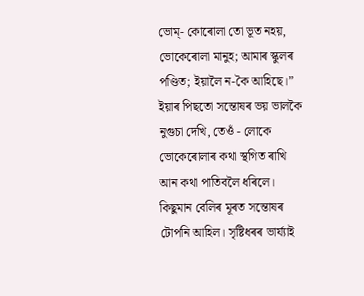ভোম্- কোৰোলা তো ভূত নহয়, ভোকেৰোলা মানুহ; আমাৰ স্কুলৰ পণ্ডিত; ইয়ালৈ ন-কৈ আহিছে।”
ইয়াৰ পিছতো সন্তোষৰ ভয় ভালকৈ নুগুচা দেখি, তেওঁ - লোকে ভোকেৰোলাৰ কথা স্থগিত ৰাখি আন কথা পাতিবলৈ ধৰিলে।
কিছুমান বেলিৰ মূৰত সন্তোষৰ টোপনি আহিল। সৃষ্টিধৰৰ ভাৰ্য্যাই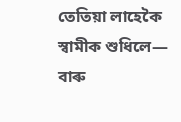তেতিয়া লাহেকৈ স্বামীক শুধিলে— বাৰু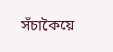সঁচাকৈয়ে